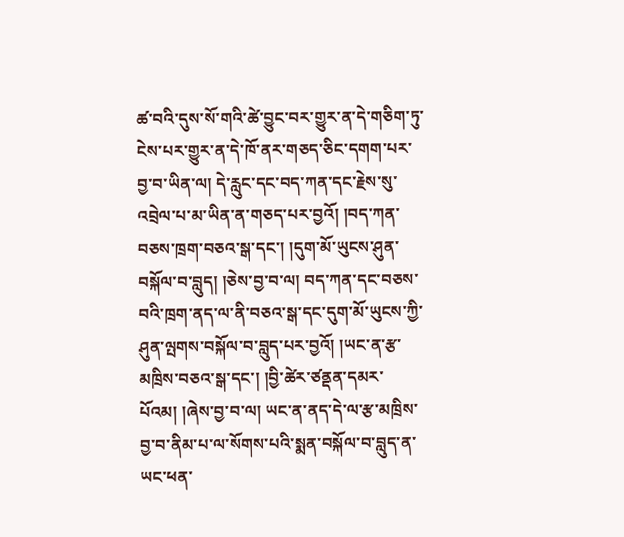ཚ་བའི་དུས་སོ་གའི་ཚེ་བྱུང་བར་གྱུར་ན་དེ་གཅིག་ཏུ་ངེས་པར་གྱུར་ན་དེ་ཁོ་ནར་གཅད་ཅིང་དགག་པར་བྱ་བ་ཡིན་ལ། དེ་རླུང་དང་བད་ཀན་དང་རྗེས་སུ་འབྲེལ་པ་མ་ཡིན་ན་གཅད་པར་བྱའོ། །བད་ཀན་བཅས་ཁྲག་བཅའ་སྒ་དང་། །དུག་མོ་ཡུངས་ཤུན་བསྐོལ་བ་བླུད། །ཅེས་བྱ་བ་ལ། བད་ཀན་དང་བཅས་བའི་ཁྲག་ནད་ལ་ནི་བཅའ་སྒ་དང་དུག་མོ་ཡུངས་ཀྱི་ཤུན་ལྤགས་བསྐོལ་བ་བླུད་པར་བྱའོ། །ཡང་ན་རྩ་མཁྲིས་བཅའ་སྒ་དང་། །བྱི་ཚེར་ཙནྡན་དམར་པོའམ། །ཞེས་བྱ་བ་ལ། ཡང་ན་ནད་དེ་ལ་རྩ་མཁྲིས་བྱ་བ་ནིམ་པ་ལ་སོགས་པའི་སྨན་བསྐོལ་བ་བླུད་ན་ཡང་ཕན་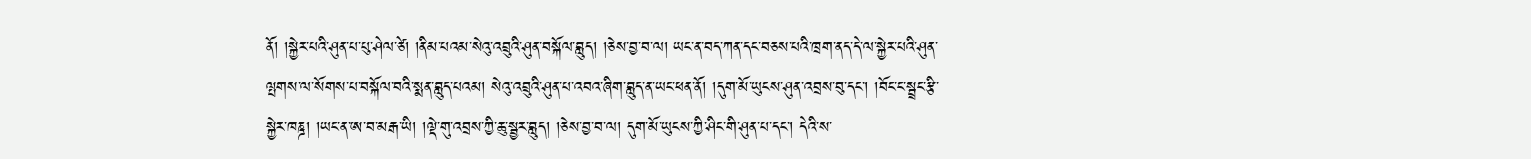ནོ། །སྐྱེར་པའི་ཤུན་པ་པུ་ཤེལ་ཙེ། །ནིམ་པའམ་སེའུ་འབྲུའི་ཤུན་བསྐོལ་བླུད། །ཅེས་བྱ་བ་ལ། ཡང་ན་བད་ཀན་དང་བཅས་པའི་ཁྲག་ནད་དེ་ལ་སྐྱེར་པའི་ཤུན་ལྤགས་ལ་སོགས་པ་བསྐོལ་བའི་སྨན་བླུད་པའམ། སེའུ་འབྲུའི་ཤུན་པ་འབའ་ཞིག་བླུད་ན་ཡང་ཕན་ནོ། །དུག་མོ་ཡུངས་ཤུན་འབྲས་བུ་དང་། །བོང་ང་སྦྲང་རྩི་སྐྱེར་ཁཎྜ། །ཡང་ན་ཨ་བ་མརྒ་ཡི། །ལྡེ་གུ་འབྲས་ཀྱི་ཆུ་སྦྱར་བླུད། །ཅེས་བྱ་བ་ལ། དུག་མོ་ཡུངས་ཀྱི་ཤིང་གི་ཤུན་པ་དང་། དེའི་ས་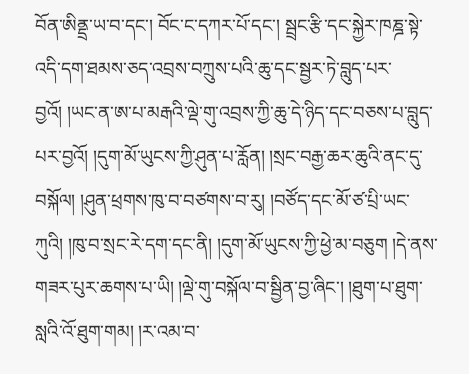བོན་ཨིནྡྲ་ཡ་བ་དང་། བོང་ང་དཀར་པོ་དང་། སྦྲང་རྩི་དང་སྐྱེར་ཁཎྜ་སྟེ་འདི་དག་ཐམས་ཅད་འབྲས་བཀྲུས་པའི་ཆུ་དང་སྦྱར་ཏེ་བླུད་པར་བྱའོ། །ཡང་ན་ཨ་པ་མརྒའི་ལྡེ་གུ་འབྲས་ཀྱི་ཆུ་དེ་ཉིད་དང་བཅས་པ་བླུད་པར་བྱའོ། །དུག་མོ་ཡུངས་ཀྱི་ཤུན་པ་རློན། །སྲང་བརྒྱ་ཆར་ཆུའི་ནང་དུ་བསྐོལ། །ཤུན་ཕྲགས་ཁུ་བ་བཙགས་བ་རུ། །བཙོད་དང་མོ་ཙ་པྲི་ཡང་ཀུའི། །ཁུ་བ་སྲང་རེ་དག་དང་ནི། །དུག་མོ་ཡུངས་ཀྱི་ཕྱེ་མ་བཅུག །དེ་ནས་གཟར་པུར་ཆགས་པ་ཡི། །ལྡེ་གུ་བསྐོལ་བ་སྦྱིན་བྱ་ཞིང་། །ཐུག་པ་ཐུག་སླའི་འོ་ཐུག་གམ། །ར་འམ་བ་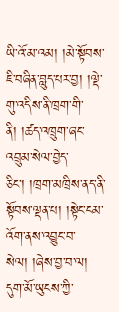ཡི་འོ་མ་འམ། །མེ་སྟོབས་ཇི་བཞིན་བླུད་པར་བྱ། །ལྡེ་གུ་འདིས་ནི་ཁྲག་གི་ནི། །ཚད་འཁྲུག་ཞང་འབྲུམ་སེལ་བྱེད་ཅིང་། །ཁྲག་མཁྲིས་ནད་ནི་སྟོབས་ལྡན་པ། །སྟེང་ངམ་འོག་ནས་འབྱུང་བ་སེལ། །ཞེས་བྱ་བ་ལ། དུག་མོ་ཡུངས་ཀྱི་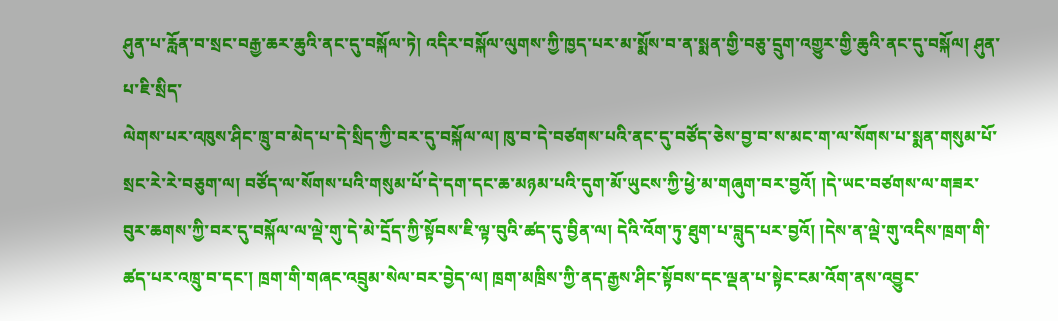ཤུན་པ་རློན་བ་སྲང་བརྒྱ་ཆར་ཆུའི་ནང་དུ་བསྐོལ་ཏེ། འདིར་བསྐོལ་ལུགས་ཀྱི་ཁྱད་པར་མ་སྨོས་བ་ན་སྨན་གྱི་བཅུ་དྲུག་འགྱུར་གྱི་ཆུའི་ནང་དུ་བསྐོལ། ཤུན་པ་ཇི་སྲིད་
ལེགས་པར་འཁུས་ཤིང་ཁྲུ་བ་མེད་པ་དེ་སྲིད་ཀྱི་བར་དུ་བསྐོལ་ལ། ཁུ་བ་དེ་བཙགས་པའི་ནང་དུ་བཙོད་ཅེས་བྱ་བ་ས་མང་ག་ལ་སོགས་པ་སྨན་གསུམ་པོ་སྲང་རེ་རེ་བཅུག་ལ། བཙོད་ལ་སོགས་པའི་གསུམ་པོ་དེ་དག་དང་ཆ་མཉམ་པའི་དུག་མོ་ཡུངས་ཀྱི་ཕྱེ་མ་གཞུག་བར་བྱའོ། །དེ་ཡང་བཙགས་ལ་གཟར་བུར་ཆགས་ཀྱི་བར་དུ་བསྐོལ་ལ་ལྡེ་གུ་དེ་མེ་དྲོད་ཀྱི་སྟོབས་ཇི་ལྟ་བུའི་ཚད་དུ་བྱིན་ལ། དེའི་འོག་ཏུ་ཐུག་པ་བླུད་པར་བྱའོ། །དེས་ན་ལྡེ་གུ་འདིས་ཁྲག་གི་ཚད་པར་འཁྲུ་བ་དང་། ཁྲག་གི་གཞང་འབྲུམ་སེལ་བར་བྱེད་ལ། ཁྲག་མཁྲིས་ཀྱི་ནད་རྒྱས་ཤིང་སྟོབས་དང་ལྡན་པ་སྟེང་ངམ་འོག་ནས་འབྱུང་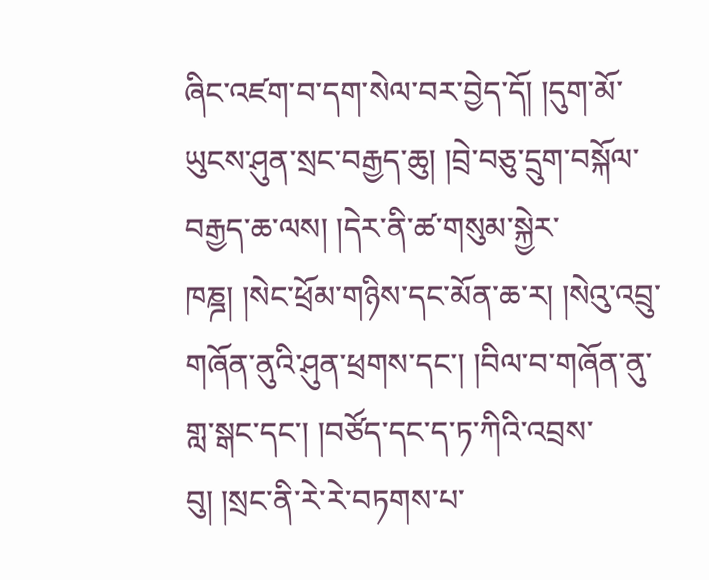ཞིང་འཛག་བ་དག་སེལ་བར་བྱེད་དོ། །དུག་མོ་ཡུངས་ཤུན་སྲང་བརྒྱད་ཆུ། །བྲེ་བཅུ་དྲུག་བསྐོལ་བརྒྱད་ཆ་ལས། །དེར་ནི་ཚ་གསུམ་སྐྱེར་ཁཎྜ། །སེང་ཕྲོམ་གཉིས་དང་མོན་ཆ་ར། །སེའུ་འབྲུ་གཞོན་ནུའི་ཤུན་ཕྲགས་དང་། །བིལ་བ་གཞོན་ནུ་གླ་སྒང་དང་། །བཙོད་དང་ད་ཏ་ཀིའི་འབྲས་བུ། །སྲང་ནི་རེ་རེ་བཏགས་པ་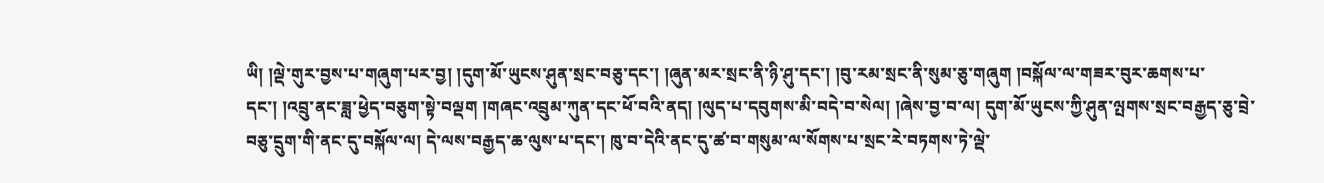ཡི། །ལྡེ་གུར་བྱས་པ་གཞུག་པར་བྱ། །དུག་མོ་ཡུངས་ཤུན་སྲང་བཅུ་དང་། །ཞུན་མར་སྲང་ནི་ཉི་ཤུ་དང་། །བུ་རམ་སྲང་ནི་སུམ་ཅུ་གཞུག །བསྐོལ་ལ་གཟར་བུར་ཆགས་པ་དང་། །འབྲུ་ནང་ཟླ་ཕྱེད་བཅུག་སྟེ་བལྡག །གཞང་འབྲུམ་ཀུན་དང་ཕོ་བའི་ནད། །ལུད་པ་དབུགས་མི་བདེ་བ་སེལ། །ཞེས་བྱ་བ་ལ། དུག་མོ་ཡུངས་ཀྱི་ཤུན་ལྤགས་སྲང་བརྒྱད་ཅུ་བྲེ་བཅུ་དྲུག་གི་ནང་དུ་བསྐོལ་ལ། དེ་ལས་བརྒྱད་ཆ་ལུས་པ་དང་། ཁུ་བ་དེའི་ནང་དུ་ཚ་བ་གསུམ་ལ་སོགས་པ་སྲང་རེ་བཏགས་ཏེ་ལྡེ་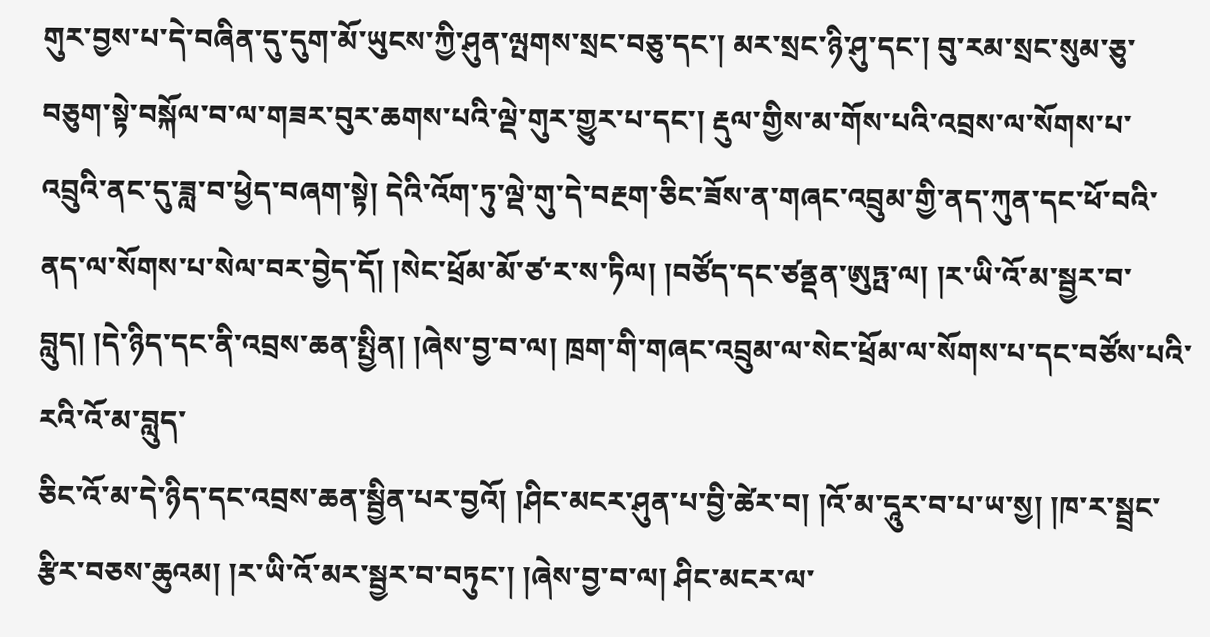གུར་བྱས་པ་དེ་བཞིན་དུ་དུག་མོ་ཡུངས་ཀྱི་ཤུན་ལྤགས་སྲང་བཅུ་དང་། མར་སྲང་ཉི་ཤུ་དང་། བུ་རམ་སྲང་སུམ་ཅུ་བཅུག་སྟེ་བསྐོལ་བ་ལ་གཟར་བུར་ཆགས་པའི་ལྡེ་གུར་གྱུར་པ་དང་། རྡུལ་གྱིས་མ་གོས་པའི་འབྲས་ལ་སོགས་པ་འབྲུའི་ནང་དུ་ཟླ་བ་ཕྱེད་བཞག་སྟེ། དེའི་འོག་ཏུ་ལྡེ་གུ་དེ་བརྔག་ཅིང་ཟོས་ན་གཞང་འབྲུམ་གྱི་ནད་ཀུན་དང་ཕོ་བའི་ནད་ལ་སོགས་པ་སེལ་བར་བྱེད་དོ། །སེང་ཕྲོམ་མོ་ཙ་ར་ས་ཏིལ། །བཙོད་དང་ཙནྡན་ཨུཏྤ་ལ། །ར་ཡི་འོ་མ་སྦྱར་བ་བླུད། །དེ་ཉིད་དང་ནི་འབྲས་ཆན་སྤྱིན། །ཞེས་བྱ་བ་ལ། ཁྲག་གི་གཞང་འབྲུམ་ལ་སེང་ཕྲོམ་ལ་སོགས་པ་དང་བཙོས་པའི་རའི་འོ་མ་བླུད་
ཅིང་འོ་མ་དེ་ཉིད་དང་འབྲས་ཆན་སྦྱིན་པར་བྱའོ། །ཤིང་མངར་ཤུན་པ་བྱི་ཚེར་བ། །འོ་མ་དཱུར་བ་པ་ཡ་སྱ། །ཁ་ར་སྦྲང་རྩིར་བཅས་ཆུའམ། །ར་ཡི་འོ་མར་སྦྱར་བ་བཏུང་། །ཞེས་བྱ་བ་ལ། ཤིང་མངར་ལ་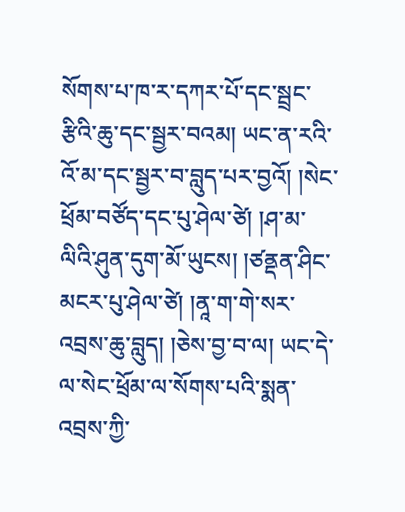སོགས་པ་ཁ་ར་དཀར་པོ་དང་སྦྲང་རྩིའི་ཆུ་དང་སྦྱར་བའམ། ཡང་ན་རའི་འོ་མ་དང་སྦྱར་བ་བླུད་པར་བྱའོ། །སེང་ཕྲོམ་བཙོད་དང་པུ་ཤེལ་ཙེ། །ཤ་མ་ལིའི་ཤུན་དུག་མོ་ཡུངས། །ཙནྡན་ཤིང་མངར་པུ་ཤེལ་ཙེ། །ནཱ་ག་གེ་སར་འབྲས་ཆུ་བླུད། །ཅེས་བྱ་བ་ལ། ཡང་དེ་ལ་སེང་ཕྲོམ་ལ་སོགས་པའི་སྨན་འབྲས་ཀྱི་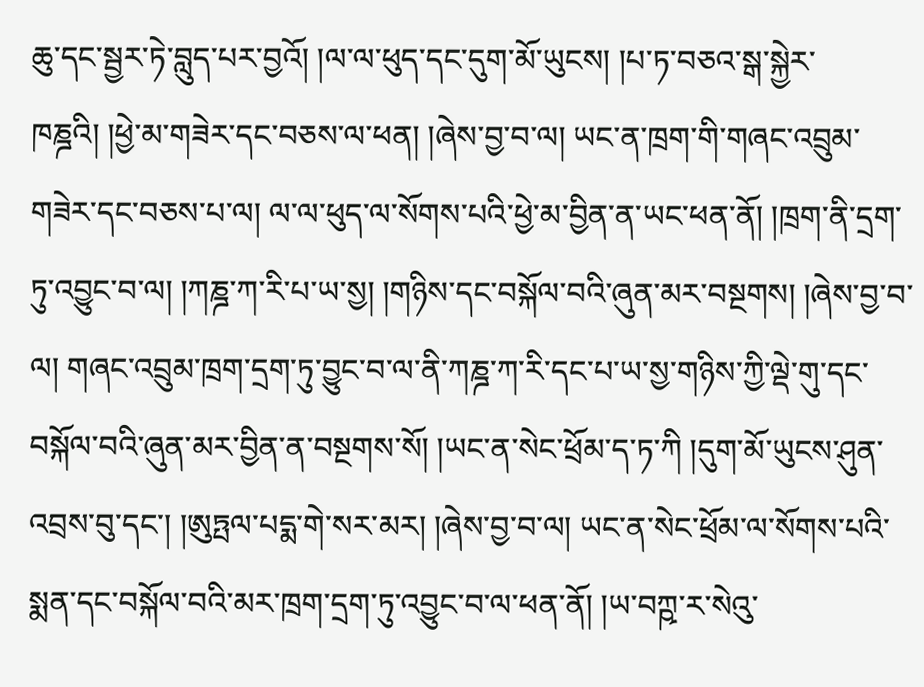ཆུ་དང་སྦྱར་ཏེ་བླུད་པར་བྱའོ། །ལ་ལ་ཕུད་དང་དུག་མོ་ཡུངས། །པ་ཏ་བཅའ་སྒ་སྐྱེར་ཁཎྜའི། །ཕྱེ་མ་གཟེར་དང་བཅས་ལ་ཕན། །ཞེས་བྱ་བ་ལ། ཡང་ན་ཁྲག་གི་གཞང་འབྲུམ་གཟེར་དང་བཅས་པ་ལ། ལ་ལ་ཕུད་ལ་སོགས་པའི་ཕྱེ་མ་བྱིན་ན་ཡང་ཕན་ནོ། །ཁྲག་ནི་དྲག་ཏུ་འབྱུང་བ་ལ། །ཀཎྜ་ཀ་རི་པ་ཡ་སྱ། །གཉིས་དང་བསྐོལ་བའི་ཞུན་མར་བསྔགས། །ཞེས་བྱ་བ་ལ། གཞང་འབྲུམ་ཁྲག་དྲག་ཏུ་བྱུང་བ་ལ་ནི་ཀཎྜ་ཀ་རི་དང་པ་ཡ་སྱ་གཉིས་ཀྱི་ལྡེ་གུ་དང་བསྐོལ་བའི་ཞུན་མར་བྱིན་ན་བསྔགས་སོ། །ཡང་ན་སེང་ཕྲོམ་ད་ཏ་ཀི །དུག་མོ་ཡུངས་ཤུན་འབྲས་བུ་དང་། །ཨུཏྤལ་པདྨ་གེ་སར་མར། །ཞེས་བྱ་བ་ལ། ཡང་ན་སེང་ཕྲོམ་ལ་སོགས་པའི་སྨན་དང་བསྐོལ་བའི་མར་ཁྲག་དྲག་ཏུ་འབྱུང་བ་ལ་ཕན་ནོ། །ཡ་བཀྵ་ར་སེའུ་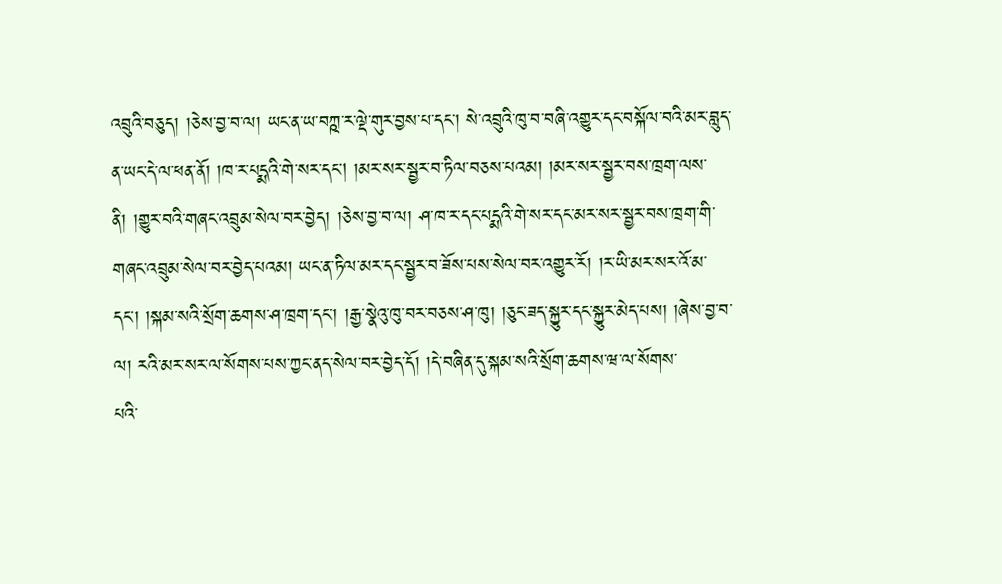འབྲུའི་བཅུད། །ཅེས་བྱ་བ་ལ། ཡང་ན་ཡ་བཀྵ་ར་ལྡེ་གུར་བྱས་པ་དང་། སེ་འབྲུའི་ཁུ་བ་བཞི་འགྱུར་དང་བསྐོལ་བའི་མར་བླུད་ན་ཡང་དེ་ལ་ཕན་ནོ། །ཁ་ར་པདྨའི་གེ་སར་དང། །མར་སར་སྦྱར་བ་ཏིལ་བཅས་པའམ། །མར་སར་སྦྱར་བས་ཁྲག་ལས་ནི། །གྱུར་བའི་གཞང་འབྲུམ་སེལ་བར་བྱེད། །ཅེས་བྱ་བ་ལ། ཤ་ཁ་ར་དང་པདྨའི་གེ་སར་དང་མར་སར་སྦྱར་བས་ཁྲག་གི་གཞང་འབྲུམ་སེལ་བར་བྱེད་པའམ། ཡང་ན་ཏིལ་མར་དང་སྦྱར་བ་ཟོས་པས་སེལ་བར་འགྱུར་རོ། །ར་ཡི་མར་སར་འོ་མ་དང་། །སྐམ་སའི་སྲོག་ཆགས་ཤ་ཁྲག་དང་། །རྒྱ་སྣེའུ་ཁུ་བར་བཅས་ཤ་ཁུ། །ཅུང་ཟད་སྐྱུར་དང་སྐྱུར་མེད་པས། །ཞེས་བྱ་བ་ལ། རའི་མར་སར་ལ་སོགས་པས་ཀྱང་ནད་སེལ་བར་བྱེད་དོ། །དེ་བཞིན་དུ་སྐམ་སའི་སྲོག་ཆགས་ཝ་ལ་སོགས་
པའི་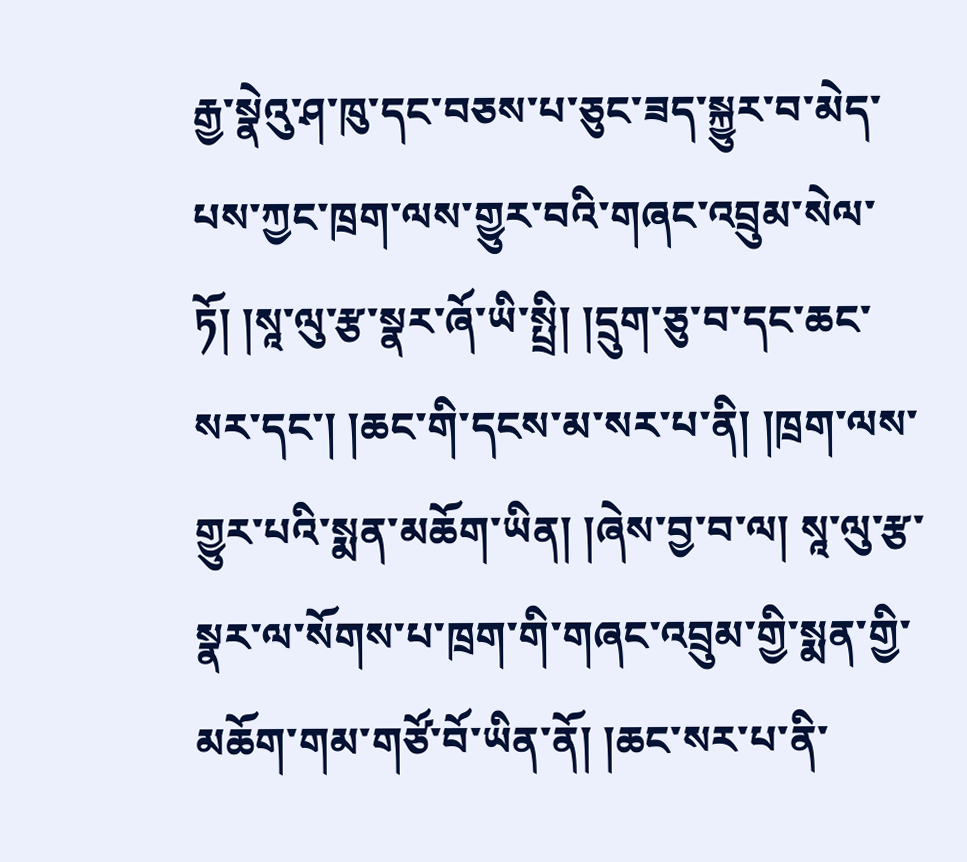རྒྱ་སྣེའུ་ཤ་ཁུ་དང་བཅས་པ་ཅུང་ཟད་སྐྱུར་བ་མེད་པས་ཀྱང་ཁྲག་ལས་གྱུར་བའི་གཞང་འབྲུམ་སེལ་ཏོ། །སཱ་ལུ་རྩ་སྣར་ཞོ་ཡི་སྤྲི། །དྲུག་ཅུ་བ་དང་ཆང་སར་དང་། །ཆང་གི་དངས་མ་སར་པ་ནི། །ཁྲག་ལས་གྱུར་པའི་སྨན་མཆོག་ཡིན། །ཞེས་བྱ་བ་ལ། སཱ་ལུ་རྩ་སྣར་ལ་སོགས་པ་ཁྲག་གི་གཞང་འབྲུམ་གྱི་སྨན་གྱི་མཆོག་གམ་གཙོ་བོ་ཡིན་ནོ། །ཆང་སར་པ་ནི་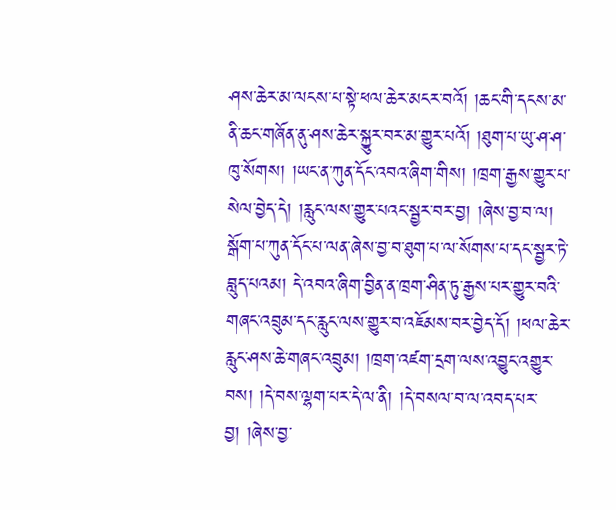ཤས་ཆེར་མ་ལངས་པ་སྟེ་ཕལ་ཆེར་མངར་བའོ། །ཆང་གི་དངས་མ་ནི་ཆང་གཞོན་ནུ་ཤས་ཆེར་སྐྱུར་བར་མ་གྱུར་པའོ། །ཐུག་པ་ཡུ་ཤ་ཤ་ཁུ་སོགས། །ཡང་ན་ཀུན་དོང་འབའ་ཞིག་གིས། །ཁྲག་རྒྱས་གྱུར་པ་སེལ་བྱེད་དེ། །རླུང་ལས་གྱུར་པའང་སྦྱར་བར་བྱ། །ཞེས་བྱ་བ་ལ། སྒོག་པ་ཀུན་དོང་པ་ལན་ཞེས་བྱ་བ་ཐུག་པ་ལ་སོགས་པ་དང་སྦྱར་ཏེ་བླུད་པའམ། དེ་འབའ་ཞིག་བྱིན་ན་ཁྲག་ཤིན་ཏུ་རྒྱས་པར་གྱུར་བའི་གཞང་འབྲུམ་དང་རླུང་ལས་གྱུར་བ་འཇོམས་བར་བྱེད་དོ། །ཕལ་ཆེར་རླུང་ཤས་ཆེ་གཞང་འབྲུམ། །ཁྲག་འཛག་དྲག་ལས་འབྱུང་འགྱུར་བས། །དེ་བས་ལྷག་པར་དེ་ལ་ནི། །དེ་བསལ་བ་ལ་འབད་པར་བྱ། །ཞེས་བྱ་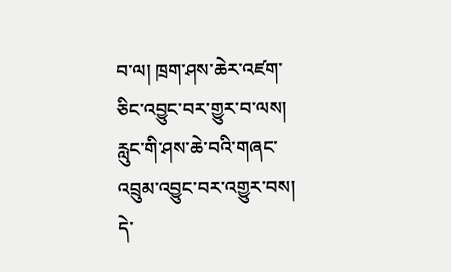བ་ལ། ཁྲག་ཤས་ཆེར་འཛག་ཅིང་འབྱུང་བར་གྱུར་བ་ལས། རླུང་གི་ཤས་ཆེ་བའི་གཞང་འབྲུམ་འབྱུང་བར་འགྱུར་བས། དེ་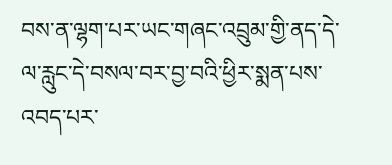བས་ན་ལྷག་པར་ཡང་གཞང་འབྲུམ་གྱི་ནད་དེ་ལ་རླུང་དེ་བསལ་བར་བྱ་བའི་ཕྱིར་སྨན་པས་འབད་པར་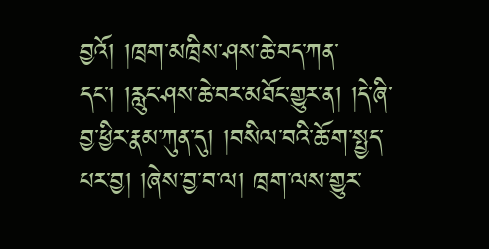བྱའོ། །ཁྲག་མཁྲིས་ཤས་ཆེ་བད་ཀན་དང་། །རླུང་ཤས་ཆེ་བར་མཐོང་གྱུར་ན། །དེ་ཞི་བྱ་ཕྱིར་རྣམ་ཀུན་དུ། །བསིལ་བའི་ཆོ་ག་སྤྱད་པར་བྱ། །ཞེས་བྱ་བ་ལ། ཁྲག་ལས་གྱུར་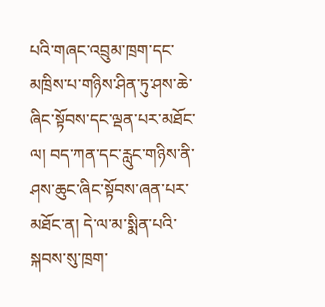པའི་གཞང་འབྲུམ་ཁྲག་དང་མཁྲིས་པ་གཉིས་ཤིན་ཏུ་ཤས་ཆེ་ཞིང་སྟོབས་དང་ལྡན་པར་མཐོང་ལ། བད་ཀན་དང་རླུང་གཉིས་ནི་ཤས་ཆུང་ཞིང་སྟོབས་ཞན་པར་མཐོང་ན། དེ་ལ་མ་སྨིན་པའི་སྐབས་སུ་ཁྲག་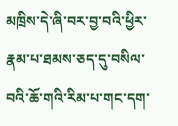མཁྲིས་དེ་ཞི་བར་བྱ་བའི་ཕྱིར་རྣམ་པ་ཐམས་ཅད་དུ་བསིལ་བའི་ཆོ་གའི་རིམ་པ་གང་དག་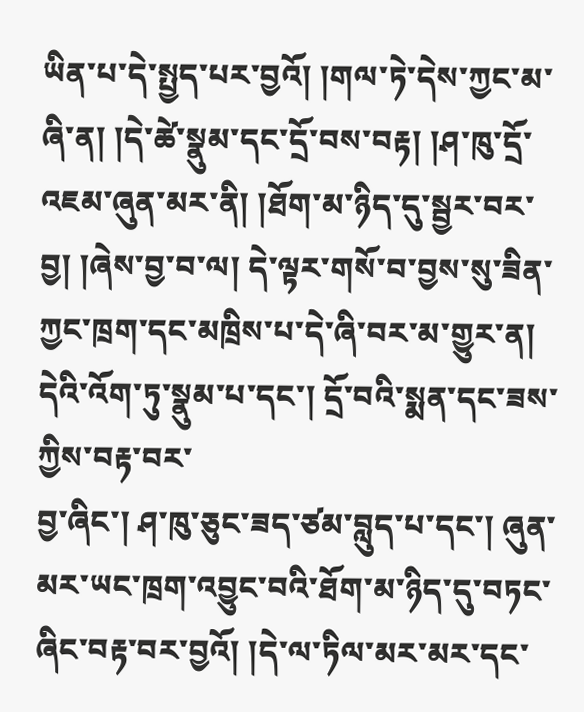ཡིན་པ་དེ་སྤྱད་པར་བྱའོ། །གལ་ཏེ་དེས་ཀྱང་མ་ཞི་ན། །དེ་ཚེ་སྣུམ་དང་དྲོ་བས་བརྟ། །ཤ་ཁུ་དྲོ་འཇམ་ཞུན་མར་ནི། །ཐོག་མ་ཉིད་དུ་སྦྱར་བར་བྱ། །ཞེས་བྱ་བ་ལ། དེ་ལྟར་གསོ་བ་བྱས་སུ་ཟིན་ཀྱང་ཁྲག་དང་མཁྲིས་པ་དེ་ཞི་བར་མ་གྱུར་ན། དེའི་འོག་ཏུ་སྣུམ་པ་དང་། དྲོ་བའི་སྨན་དང་ཟས་ཀྱིས་བརྟ་བར་
བྱ་ཞིང་། ཤ་ཁུ་ཅུང་ཟད་ཙམ་བླུད་པ་དང་། ཞུན་མར་ཡང་ཁྲག་འབྱུང་བའི་ཐོག་མ་ཉིད་དུ་བཏང་ཞིང་བརྟ་བར་བྱའོ། །དེ་ལ་ཏིལ་མར་མར་དང་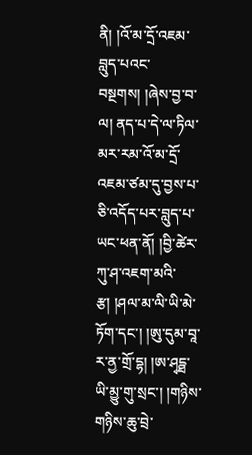ནི། །འོ་མ་དྲོ་འཇམ་བླུད་པའང་བསྔགས། །ཞེས་བྱ་བ་ལ། ནད་པ་དེ་ལ་ཏིལ་མར་རམ་འོ་མ་དྲོ་འཇམ་ཙམ་དུ་བྱས་པ་ཅི་འདོད་པར་བླུད་པ་ཡང་ཕན་ནོ། །བྱི་ཚེར་ཀུ་ཤ་འཇག་མའི་རྩ། །ཤལ་མ་ལི་ཡི་མེ་ཏོག་དང་། །ཨུ་དུམ་བཱ་ར་ནྱ་གྲོ་དྷ། །ཨ་ཤྭདྠ་ཡི་མྱུ་གུ་སྲང་། །གཉིས་གཉིས་ཆུ་བྲེ་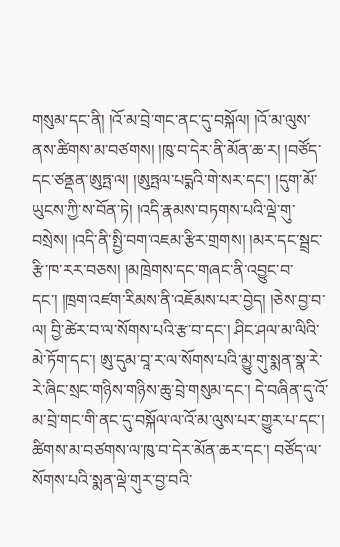གསུམ་དང་ནི། །འོ་མ་བྲེ་གང་ནང་དུ་བསྐོལ། །འོ་མ་ལུས་ནས་ཚིགས་མ་བཙགས། །ཁུ་བ་དེར་ནི་མོན་ཆ་ར། །བཙོད་དང་ཙནྡན་ཨུཏྤ་ལ། །ཨུཏྤལ་པདྨའི་གེ་སར་དང་། །དུག་མོ་ཡུངས་ཀྱི་ས་བོན་ཏེ། །འདི་རྣམས་བཏགས་པའི་ལྡེ་གུ་བསྲེས། །འདི་ནི་སྤྱི་བག་འཇམ་རྩིར་གྲགས། །མར་དང་སྦྲང་རྩི་ཁ་རར་བཅས། །མཁྲེགས་དང་གཞང་ནི་འབྱུང་བ་དང་། །ཁྲག་འཛག་རིམས་ནི་འཇོམས་པར་བྱེད། །ཅེས་བྱ་བ་ལ། བྱི་ཚེར་བ་ལ་སོགས་པའི་རྩ་བ་དང་། ཤིང་ཤལ་མ་ལིའི་མེ་ཏོག་དང་། ཨུ་དུམ་བཱ་ར་ལ་སོགས་པའི་མྱུ་གུ་སྨན་སྣ་རེ་རེ་ཞིང་སྲང་གཉིས་གཉིས་ཆུ་བྲེ་གསུམ་དང་། དེ་བཞིན་དུ་འོ་མ་བྲེ་གང་གི་ནང་དུ་བསྐོལ་ལ་འོ་མ་ལུས་པར་གྱུར་པ་དང་། ཚིགས་མ་བཙགས་ལ་ཁུ་བ་དེར་མོན་ཆར་དང་། བཙོད་ལ་སོགས་པའི་སྨན་ལྡེ་གུར་བྱ་བའི་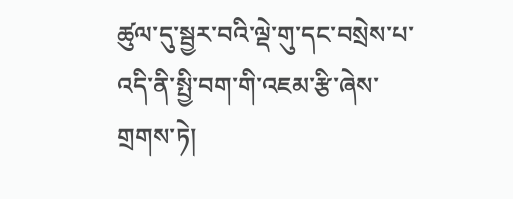ཚུལ་དུ་སྦྱར་བའི་ལྡེ་གུ་དང་བསྲེས་པ་འདི་ནི་སྤྱི་བག་གི་འཇམ་རྩི་ཞེས་གྲགས་ཏེ།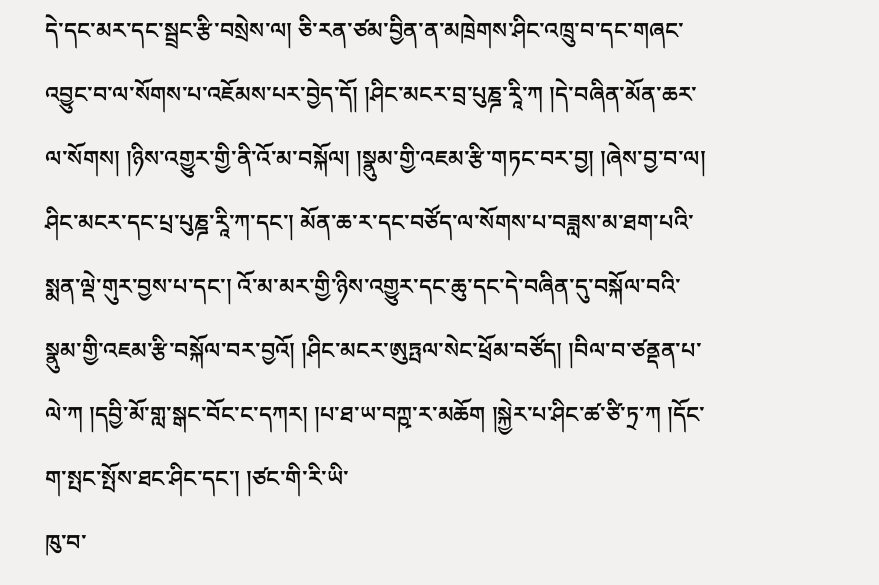དེ་དང་མར་དང་སྦྲང་རྩི་བསྲེས་ལ། ཅི་རན་ཙམ་བྱིན་ན་མཁྲེགས་ཤིང་འཁྲུ་བ་དང་གཞང་འབྱུང་བ་ལ་སོགས་པ་འཇོམས་པར་བྱེད་དོ། །ཤིང་མངར་བྲ་པུཎྜ་རཱི་ཀ །དེ་བཞིན་མོན་ཆར་ལ་སོགས། །ཉིས་འགྱུར་གྱི་ནི་འོ་མ་བསྐོལ། །སྣུམ་གྱི་འཇམ་རྩི་གཏང་བར་བྱ། །ཞེས་བྱ་བ་ལ། ཤིང་མངར་དང་པྲ་པུཎྜ་རཱི་ཀ་དང་། མོན་ཆ་ར་དང་བཙོད་ལ་སོགས་པ་བཟླས་མ་ཐག་པའི་སྨན་ལྡེ་གུར་བྱས་པ་དང་། འོ་མ་མར་གྱི་ཉིས་འགྱུར་དང་ཆུ་དང་དེ་བཞིན་དུ་བསྐོལ་བའི་སྣུམ་གྱི་འཇམ་རྩི་བསྐོལ་བར་བྱའོ། །ཤིང་མངར་ཨུཏྤལ་སེང་ཕྲོམ་བཙོད། །བིལ་བ་ཙནྡན་པ་ལེ་ཀ །དབྱི་མོ་གླ་སྒང་བོང་ང་དཀར། །པ་ཐ་ཡ་བཀྵ་ར་མཆོག །སྐྱེར་པ་ཤིང་ཚ་ཙི་ཏྲ་ཀ །དོང་ག་སྤང་སྤོས་ཐང་ཤིང་དང་། །ཙང་གི་རི་ཡི་
ཁུ་བ་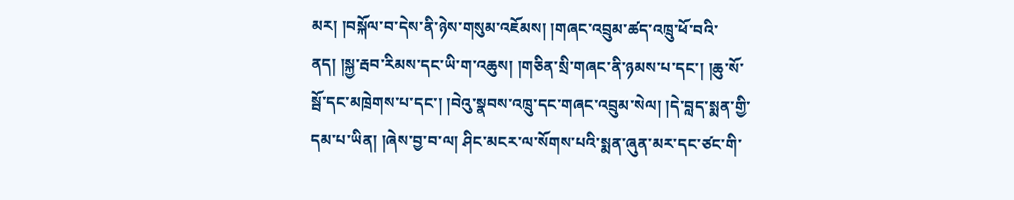མར། །བསྐོལ་བ་དེས་ནི་ཉེས་གསུམ་འཇོམས། །གཞང་འབྲུམ་ཚད་འཁྲུ་ཕོ་བའི་ནད། །སྐྱ་རྦབ་རིམས་དང་ཡི་ག་འཆུས། །གཅིན་སྲི་གཞང་ནི་ཉམས་པ་དང་། །ཆུ་སོ་སྦོ་དང་མཁྲེགས་པ་དང་། །བེའུ་སྣབས་འཁྲུ་དང་གཞང་འབྲུམ་སེལ། །དེ་བླད་སྨན་གྱི་དམ་པ་ཡིན། །ཞེས་བྱ་བ་ལ། ཤིང་མངར་ལ་སོགས་པའི་སྨན་ཞུན་མར་དང་ཙང་གི་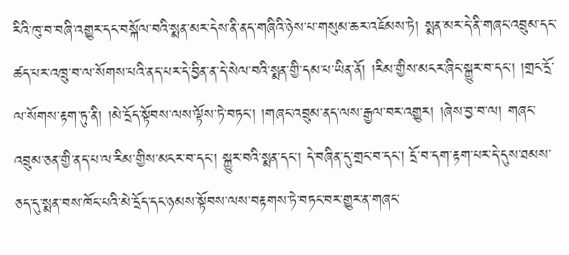རིའི་ཁུ་བ་བཞི་འགྱུར་དང་བསྐོལ་བའི་སྨན་མར་དེས་ནི་ནད་གཞིའི་ཉེས་པ་གསུམ་ཆར་འཇོམས་ཏེ། སྨན་མར་དེ་ནི་གཞང་འབྲུམ་དང་ཚད་པར་འཁྲུ་བ་ལ་སོགས་པའི་ནད་པར་དེ་བྱིན་ན་དེ་སེལ་བའི་སྨན་གྱི་དམ་པ་ཡིན་ནོ། །རིམ་གྱིས་མངར་ཞིང་སྐྱུར་བ་དང་། །གྲང་དྲོ་ལ་སོགས་རྟག་ཏུ་ནི། །མེ་དྲོད་སྟོབས་ལས་ལྟོས་ཏེ་བཏང་། །གཞང་འབྲུམ་ནད་ལས་རྒྱལ་བར་འགྱུར། །ཞེས་བྱ་བ་ལ། གཞང་འབྲུམ་ཅན་གྱི་ནད་པ་ལ་རིམ་གྱིས་མངར་བ་དང་། སྐྱུར་བའི་སྨན་དང་། དེ་བཞིན་དུ་གྲང་བ་དང། དྲོ་བ་དག་རྟག་པར་དེ་དུས་ཐམས་ཅད་དུ་སྨན་བས་ཁོང་པའི་མེ་དྲོད་དང་ཉམས་སྟོབས་ལས་བརྟགས་ཏེ་བཏང་བར་གྱུར་ན་གཞང་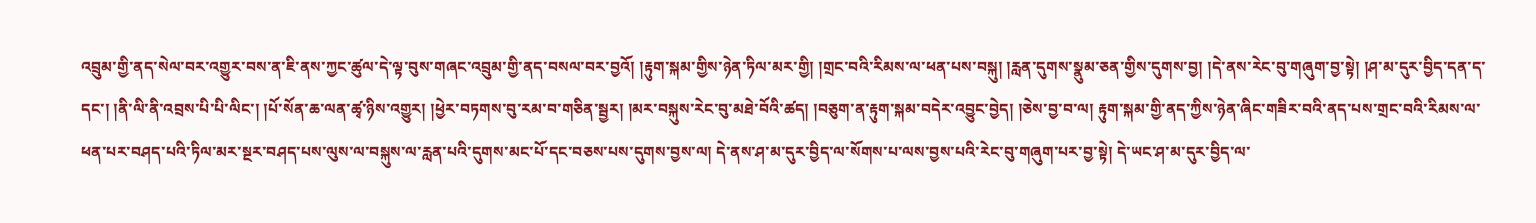འབྲུམ་གྱི་ནད་སེལ་བར་འགྱུར་བས་ན་ཇི་ནས་ཀྱང་ཚུལ་དེ་ལྟ་བུས་གཞང་འབྲུམ་གྱི་ནད་བསལ་བར་བྱའོ། །རྟུག་སྐམ་གྱིས་ཉེན་ཏིལ་མར་གྱི། །གྲང་བའི་རིམས་ལ་ཕན་པས་བསྐུ། །རླན་དུགས་སྣུམ་ཅན་གྱིས་དུགས་བྱ། །དེ་ནས་རེང་བུ་གཞུག་བྱ་སྟེ། །ཤ་མ་དུར་བྱིད་དན་ད་དང་། །ནི་ལི་ནི་འབྲས་པི་པི་ལིང་། །པོ་སོན་ཆ་ལན་ཚྭ་ཉིས་འགྱུར། །ཕྱེར་བཏགས་བུ་རམ་བ་གཅིན་སྦྱར། །མར་བསྐུས་རེང་བུ་མཐེ་བོའི་ཚད། །བཅུག་ན་རྟུག་སྐམ་བདེར་འབྱུང་བྱེད། །ཅེས་བྱ་བ་ལ། རྟུག་སྐམ་གྱི་ནད་ཀྱིས་ཉེན་ཞིང་གཟིར་བའི་ནད་པས་གྲང་བའི་རིམས་ལ་ཕན་པར་བཤད་པའི་ཏིལ་མར་སྔར་བཤད་པས་ལུས་ལ་བསྐུས་ལ་རླན་པའི་དུགས་མང་པོ་དང་བཅས་པས་དུགས་བྱས་ལ། དེ་ནས་ཤ་མ་དུར་བྱིད་ལ་སོགས་པ་ལས་བྱས་པའི་རེང་བུ་གཞུག་པར་བྱ་སྟེ། དེ་ཡང་ཤ་མ་དུར་བྱིད་ལ་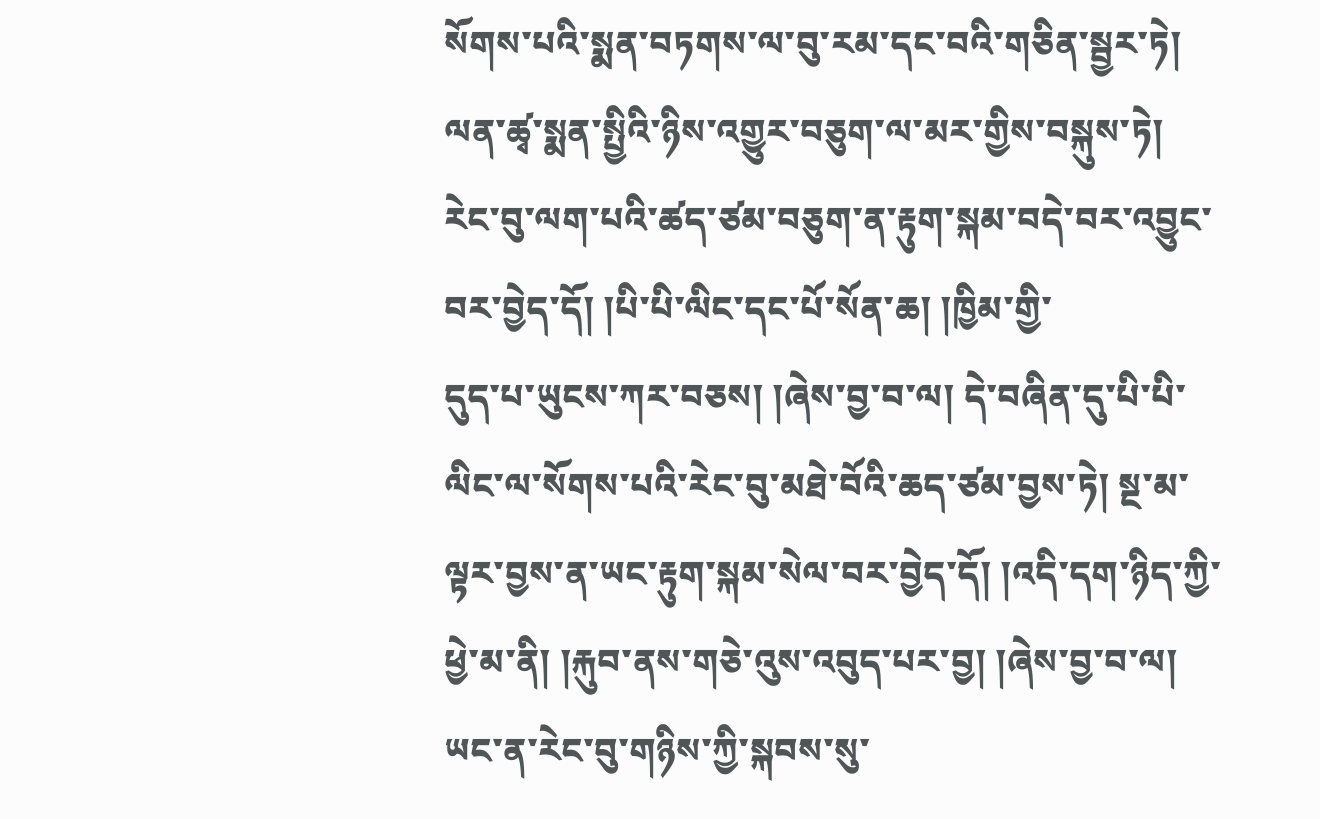སོགས་པའི་སྨན་བཏགས་ལ་བུ་རམ་དང་བའི་གཅིན་སྦྱར་ཏེ། ལན་ཚྭ་སྨན་སྤྱིའི་ཉིས་འགྱུར་བཅུག་ལ་མར་གྱིས་བསྐུས་ཏེ། རེང་བུ་ལག་པའི་ཚད་ཙམ་བཅུག་ན་རྟུག་སྐམ་བདེ་བར་འབྱུང་བར་བྱེད་དོ། །པི་པི་ལིང་དང་པོ་སོན་ཆ། །ཁྱིམ་གྱི་
དུད་པ་ཡུངས་ཀར་བཅས། །ཞེས་བྱ་བ་ལ། དེ་བཞིན་དུ་པི་པི་ལིང་ལ་སོགས་པའི་རེང་བུ་མཐེ་བོའི་ཆད་ཙམ་བྱས་ཏེ། སྔ་མ་ལྟར་བྱས་ན་ཡང་རྟུག་སྐམ་སེལ་བར་བྱེད་དོ། །འདི་དག་ཉིད་ཀྱི་ཕྱེ་མ་ནི། །རྐུབ་ནས་གཅེ་འུས་འབུད་པར་བྱ། །ཞེས་བྱ་བ་ལ། ཡང་ན་རེང་བུ་གཉིས་ཀྱི་སྐབས་སུ་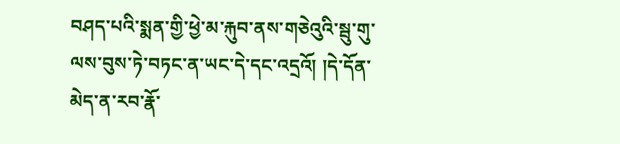བཤད་པའི་སྨན་གྱི་ཕྱེ་མ་རྐུབ་ནས་གཅེའུའི་སྦུ་གུ་ལས་བུས་ཏེ་བཏང་ན་ཡང་དེ་དང་འདྲའོ། །དེ་དོན་མེད་ན་རབ་རྣོ་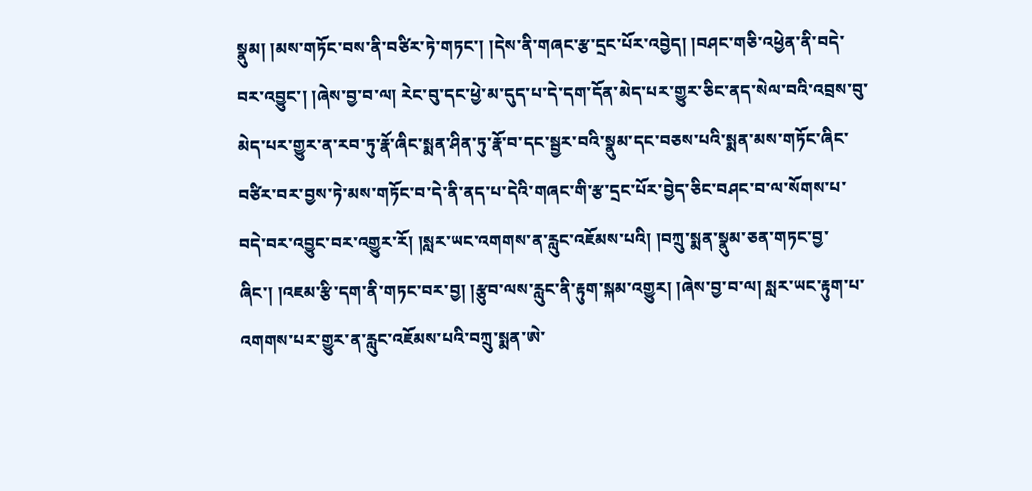སྣུམ། །མས་གཏོང་བས་ནི་བཙིར་ཏེ་གཏང་། །དེས་ནི་གཞང་རྩ་དྲང་པོར་འབྱེད། །བཤང་གཅི་འཕྱེན་ནི་བདེ་བར་འབྱུང་། །ཞེས་བྱ་བ་ལ། རེང་བུ་དང་ཕྱེ་མ་དུད་པ་དེ་དག་དོན་མེད་པར་གྱུར་ཅིང་ནད་སེལ་བའི་འབྲས་བུ་མེད་པར་གྱུར་ན་རབ་ཏུ་རྣོ་ཞིང་སྨན་ཤིན་ཏུ་རྣོ་བ་དང་སྦྱར་བའི་སྣུམ་དང་བཅས་པའི་སྨན་མས་གཏོང་ཞིང་བཙིར་བར་བྱས་ཏེ་མས་གཏོང་བ་དེ་ནི་ནད་པ་དེའི་གཞང་གི་རྩ་དྲང་པོར་བྱེད་ཅིང་བཤང་བ་ལ་སོགས་པ་བདེ་བར་འབྱུང་བར་འགྱུར་རོ། །སླར་ཡང་འགགས་ན་རླུང་འཇོམས་པའི། །བཀྲུ་སྨན་སྣུམ་ཅན་གཏང་བྱ་ཞིང་། །འཇམ་རྩི་དག་ནི་གཏང་བར་བྱ། །རྩུབ་ལས་རླུང་ནི་རྟུག་སྐམ་འགྱུར། །ཞེས་བྱ་བ་ལ། སླར་ཡང་རྟུག་པ་འགགས་པར་གྱུར་ན་རླུང་འཇོམས་པའི་བཀྲུ་སྨན་ཨེ་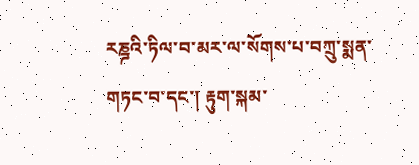རཎྜའི་ཏིལ་བ་མར་ལ་སོགས་པ་བཀྲུ་སྨན་གཏང་བ་དང་། རྟུག་སྐམ་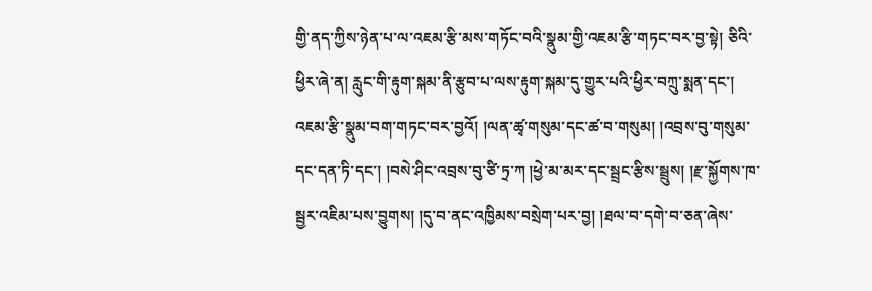གྱི་ནད་ཀྱིས་ཉེན་པ་ལ་འཇམ་རྩི་མས་གཏོང་བའི་སྣུམ་གྱི་འཇམ་རྩི་གཏང་བར་བྱ་སྟེ། ཅིའི་ཕྱིར་ཞེ་ན། རླུང་གི་རྟུག་སྐམ་ནི་རྩུབ་པ་ལས་རྟུག་སྐམ་དུ་གྱུར་པའི་ཕྱིར་བཀྲུ་སྨན་དང་། འཇམ་རྩི་སྣུམ་བག་གཏང་བར་བྱའོ། །ལན་ཚྭ་གསུམ་དང་ཚ་བ་གསུམ། །འབྲས་བུ་གསུམ་དང་དན་ཏི་དང་། །བསེ་ཤིང་འབྲས་བུ་ཙི་ཏྲ་ཀ །ཕྱེ་མ་མར་དང་སྦྲང་རྩིས་སྦྲུས། །རྫ་སྐྱོགས་ཁ་སྦྱར་འཇིམ་པས་བྱུགས། །དུ་བ་ནང་འཁྱིམས་བསྲེག་པར་བྱ། །ཐལ་བ་དགེ་བ་ཅན་ཞེས་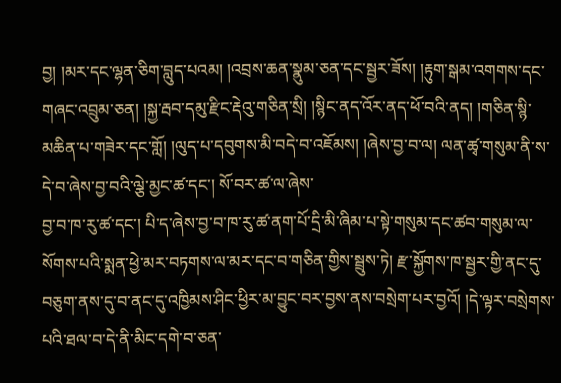བྱ། །མར་དང་ལྷན་ཅིག་བླུད་པའམ། །འབྲས་ཆན་སྣུམ་ཅན་དང་སྦྱར་ཟོས། །རྟུག་སྒམ་འགགས་དང་གཞང་འབྲུམ་ཅན། །སྐྱ་རྦབ་དམུ་རྫིང་རྡེའུ་གཅིན་སྲི། །སྙིང་ནད་འོར་ནད་ཕོ་བའི་ནད། །གཅིན་སྙི་མཆིན་པ་གཟེར་དང་གློ། །ལུད་པ་དབུགས་མི་བདེ་བ་འཇོམས། །ཞེས་བྱ་བ་ལ། ལན་ཚྭ་གསུམ་ནི་ས་དེ་བ་ཞེས་བྱ་བའི་ལྕེ་མྱང་ཚ་དང་། སོ་བར་ཚ་ལ་ཞེས་
བྱ་བ་ཁ་རུ་ཚ་དང་། པི་ད་ཞེས་བྱ་བ་ཁ་རུ་ཚ་ནག་པོ་དྲི་མི་ཞིམ་པ་སྟེ་གསུམ་དང་ཚབ་གསུམ་ལ་སོགས་པའི་སྨན་ཕྱེ་མར་བཏགས་ལ་མར་དང་བ་གཅིན་གྱིས་སྦྲུས་ཏེ། རྫ་སྐྱོགས་ཁ་སྦྱར་གྱི་ནང་དུ་བཅུག་ནས་དུ་བ་ནང་དུ་འཁྱིམས་ཤིང་ཕྱིར་མ་བྱུང་བར་བྱས་ནས་བསྲེག་པར་བྱའོ། །དེ་ལྟར་བསྲེགས་པའི་ཐལ་བ་དེ་ནི་མིང་དགེ་བ་ཅན་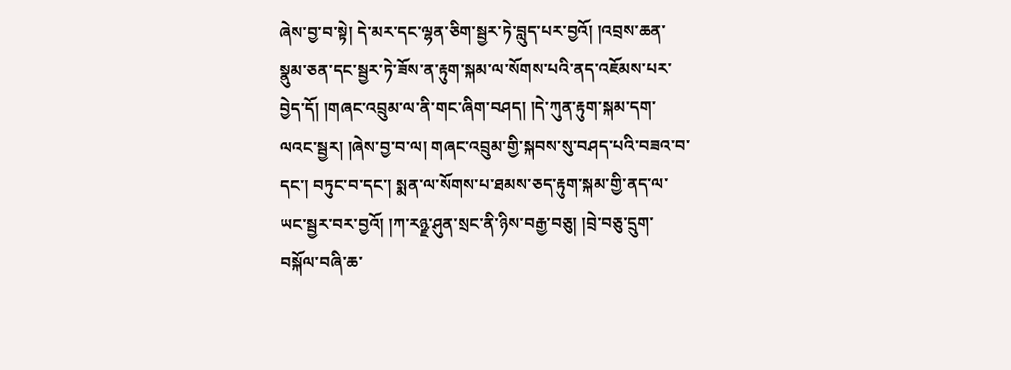ཞེས་བྱ་བ་སྟེ། དེ་མར་དང་ལྷན་ཅིག་སྦྱར་ཏེ་བླུད་པར་བྱའོ། །འབྲས་ཆན་སྣུམ་ཅན་དང་སྦྱར་ཏེ་ཟོས་ན་རྟུག་སྐམ་ལ་སོགས་པའི་ནད་འཇོམས་པར་བྱེད་དོ། །གཞང་འབྲུམ་ལ་ནི་གང་ཞིག་བཤད། །དེ་ཀུན་རྟུག་སྐམ་དག་ལའང་སྦྱར། །ཞེས་བྱ་བ་ལ། གཞང་འབྲུམ་གྱི་སྐབས་སུ་བཤད་པའི་བཟའ་བ་དང་། བཏུང་བ་དང་། སྨན་ལ་སོགས་པ་ཐམས་ཅད་རྟུག་སྐམ་གྱི་ནད་ལ་ཡང་སྦྱར་བར་བྱའོ། །ཀ་རཉྫ་ཤུན་སྲང་ནི་ཉིས་བརྒྱ་བཅུ། །བྲེ་བཅུ་དྲུག་བསྐོལ་བཞི་ཆ་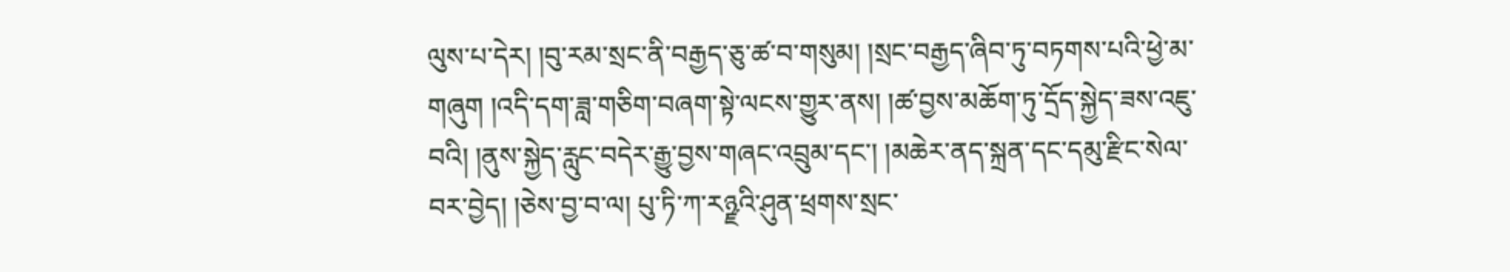ལུས་པ་དེར། །བུ་རམ་སྲང་ནི་བརྒྱད་ཅུ་ཚ་བ་གསུམ། །སྲང་བརྒྱད་ཞིབ་ཏུ་བཏགས་པའི་ཕྱེ་མ་གཞུག །འདི་དག་ཟླ་གཅིག་བཞག་སྟེ་ལངས་གྱུར་ནས། །ཚ་བྱས་མཆོག་ཏུ་དྲོད་སྐྱེད་ཟས་འཇུ་བའི། །ནུས་སྐྱེད་རླུང་བདེར་རྒྱུ་བྱས་གཞང་འབྲུམ་དང་། །མཆེར་ནད་སྐྲན་དང་དམུ་རྫིང་སེལ་བར་བྱེད། །ཅེས་བྱ་བ་ལ། པུ་ཏི་ཀ་རཉྫའི་ཤུན་ཕྲགས་སྲང་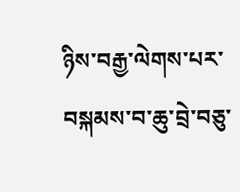ཉིས་བརྒྱ་ལེགས་པར་བསྐམས་བ་ཆུ་བྲེ་བཅུ་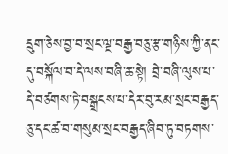དྲུག་ཅེས་བྱ་བ་སྲང་ལྔ་བརྒྱ་བཅུ་རྩ་གཉིས་ཀྱི་ནང་དུ་བསྐོལ་བ་དེ་ལས་བཞི་ཆ་སྟེ། བྲེ་བཞི་ལུས་པ་དེ་བཙགས་ཏེ་བསྒྲངས་པ་དེར་བུ་རམ་སྲང་བརྒྱད་ཅུ་དང་ཚ་བ་གསུམ་སྲང་བརྒྱད་ཞིབ་ཏུ་བཏགས་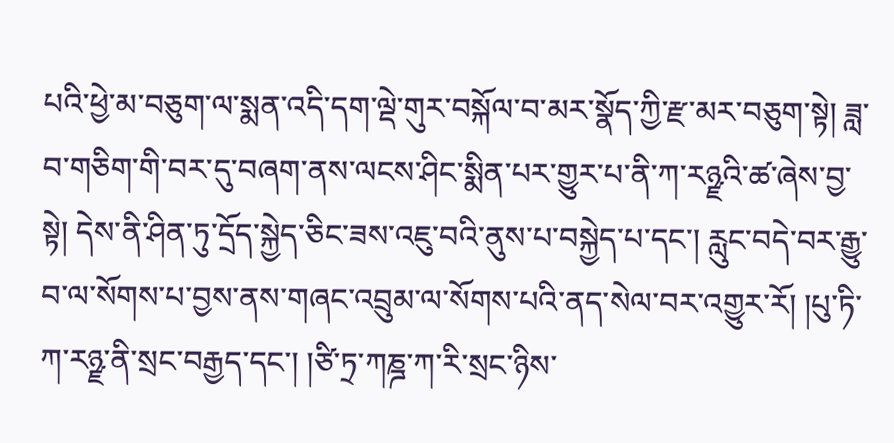པའི་ཕྱེ་མ་བཅུག་ལ་སྨན་འདི་དག་ལྡེ་གུར་བསྐོལ་བ་མར་སྣོད་ཀྱི་རྫ་མར་བཅུག་སྟེ། ཟླ་བ་གཅིག་གི་བར་དུ་བཞག་ནས་ལངས་ཤིང་སྨིན་པར་གྱུར་པ་ནི་ཀ་རཉྫའི་ཚ་ཞེས་བྱ་སྟེ། དེས་ནི་ཤིན་ཏུ་དྲོད་སྐྱེད་ཅིང་ཟས་འཇུ་བའི་ནུས་པ་བསྐྱེད་པ་དང་། རླུང་བདེ་བར་རྒྱུ་བ་ལ་སོགས་པ་བྱས་ནས་གཞང་འབྲུམ་ལ་སོགས་པའི་ནད་སེལ་བར་འགྱུར་རོ། །པུ་ཏི་ཀ་རཉྫ་ནི་སྲང་བརྒྱད་དང་། །ཙི་ཏྲ་ཀཎྜ་ཀ་རི་སྲང་ཉིས་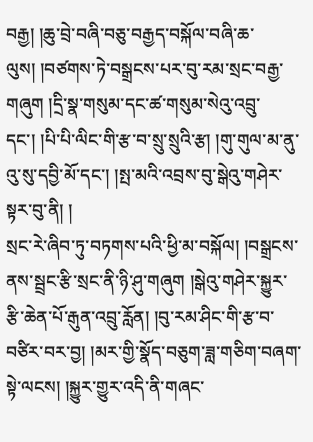བརྒྱ། །ཆུ་བྲེ་བཞི་བཅུ་བརྒྱད་བསྐོལ་བཞི་ཆ་ལུས། །བཙགས་ཏེ་བསྒྲངས་པར་བུ་རམ་སྲང་བརྒྱ་གཞུག །དྲི་སྣ་གསུམ་དང་ཚ་གསུམ་སེའུ་འབྲུ་དང་། །པི་པི་ལིང་གི་རྩ་བ་སྲུ་སྲུའི་རྩ། །གུ་གུལ་མ་ནུ་འུ་སུ་དབྱི་མོ་དང་། །སྤ་མའི་འབྲས་བུ་སྒེའུ་གཤེར་སྟར་བུ་ནི། །
སྲང་རེ་ཞིབ་ཏུ་བཏགས་པའི་ཕྱི་མ་བསྐོལ། །བསྒྲངས་ནས་སྦྲང་རྩི་སྲང་ནི་ཉི་ཤུ་གཞུག །སྒེའུ་གཤེར་སྐྱུར་རྩི་ཆེན་པོ་རྒུན་འབྲུ་རློན། །བུ་རམ་ཤིང་གི་རྩ་བ་བཙིར་བར་བྱ། །མར་གྱི་སྣོད་བཅུག་ཟླ་གཅིག་བཞག་སྟེ་ལངས། །སྐྱུར་གྱུར་འདི་ནི་གཞང་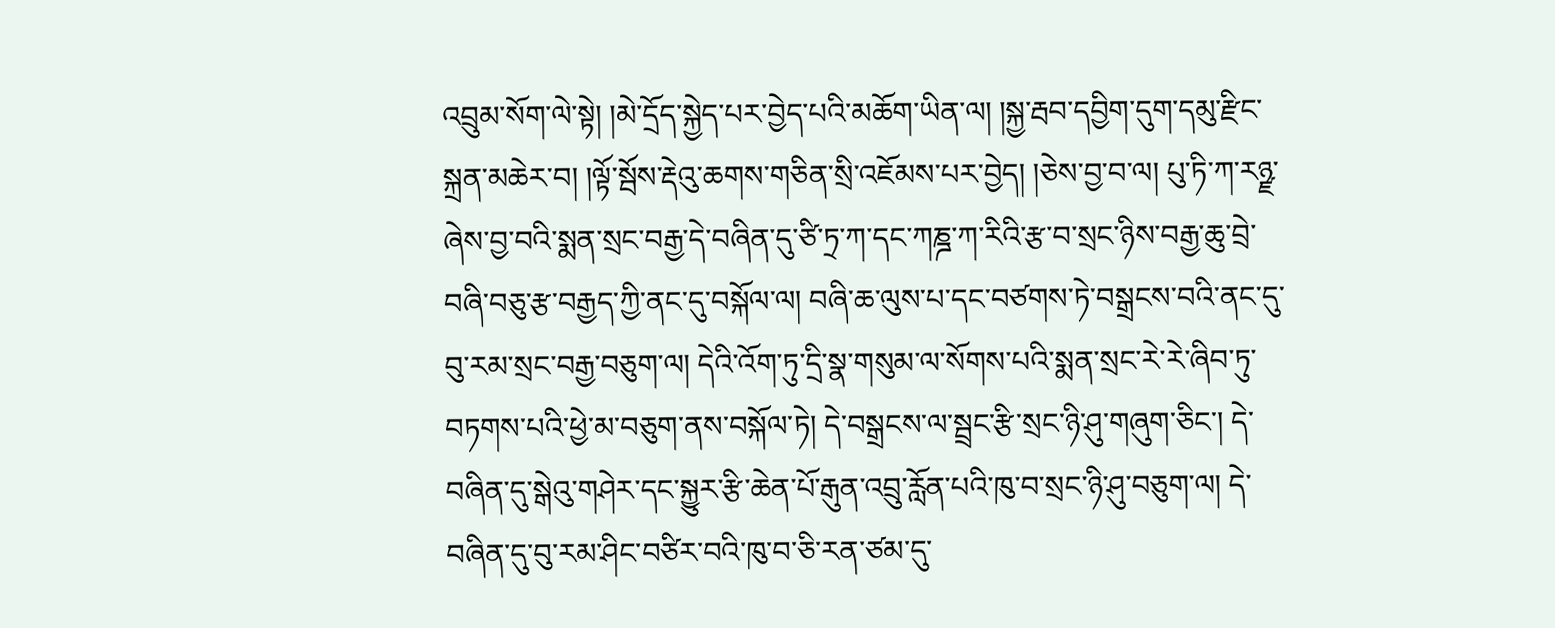འབྲུམ་སོག་ལེ་སྟེ། །མེ་དྲོད་སྐྱེད་པར་བྱེད་པའི་མཆོག་ཡིན་ལ། །སྐྱ་རྦབ་དབྱིག་དུག་དམུ་རྫིང་སྐྲན་མཆེར་བ། །ལྟོ་སྦོས་རྡེའུ་ཆགས་གཅིན་སྲི་འཇོམས་པར་བྱེད། །ཅེས་བྱ་བ་ལ། པུ་ཏི་ཀ་རཉྫ་ཞེས་བྱ་བའི་སྨན་སྲང་བརྒྱ་དེ་བཞིན་དུ་ཙི་ཏྲ་ཀ་དང་ཀཎྜ་ཀ་རིའི་རྩ་བ་སྲང་ཉིས་བརྒྱ་ཆུ་བྲེ་བཞི་བཅུ་རྩ་བརྒྱད་ཀྱི་ནང་དུ་བསྐོལ་ལ། བཞི་ཆ་ལུས་པ་དང་བཙགས་ཏེ་བསྒྲངས་བའི་ནང་དུ་བུ་རམ་སྲང་བརྒྱ་བཅུག་ལ། དེའི་འོག་ཏུ་དྲི་སྣ་གསུམ་ལ་སོགས་པའི་སྨན་སྲང་རེ་རེ་ཞིབ་ཏུ་བཏགས་པའི་ཕྱེ་མ་བཅུག་ནས་བསྐོལ་ཏེ། དེ་བསྒྲངས་ལ་སྦྲང་རྩི་སྲང་ཉི་ཤུ་གཞུག་ཅིང་། དེ་བཞིན་དུ་སྒེའུ་གཤེར་དང་སྐྱུར་རྩི་ཆེན་པོ་རྒུན་འབྲུ་རློན་པའི་ཁུ་བ་སྲང་ཉི་ཤུ་བཅུག་ལ། དེ་བཞིན་དུ་བུ་རམ་ཤིང་བཙིར་བའི་ཁུ་བ་ཅི་རན་ཙམ་དུ་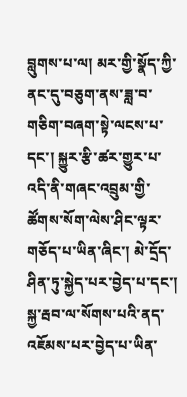བླུགས་པ་ལ། མར་གྱི་སྣོད་ཀྱི་ནང་དུ་བཅུག་ནས་ཟླ་བ་གཅིག་བཞག་སྟེ་ལངས་པ་དང་། སྐྱུར་རྩི་ཚར་གྱུར་པ་འདི་ནི་གཞང་འབྲུམ་གྱི་ཚོགས་སོག་ལེས་ཤིང་ལྟར་གཅོད་པ་ཡིན་ཞིང་། མེ་དྲོད་ཤིན་ཏུ་སྐྱེད་པར་བྱེད་པ་དང་། སྐྱ་རྦབ་ལ་སོགས་པའི་ནད་འཇོམས་པར་བྱེད་པ་ཡིན་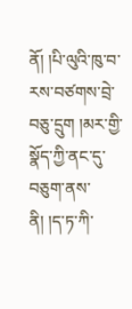ནོ། །པི་ལུའི་ཁུ་བ་རས་བཙགས་བྲེ་བཅུ་དྲུག །མར་གྱི་སྣོད་ཀྱི་ནང་དུ་བཅུག་ནས་ནི། །ད་ཏ་ཀི་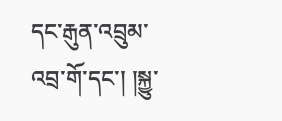དང་རྒུན་འབྲུམ་འབྲ་གོ་དང་། །སྐྱུ་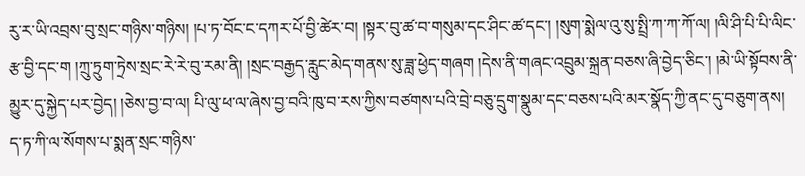རུ་ར་ཡི་འབྲས་བུ་སྲང་གཉིས་གཉིས། །པ་ཏ་བོང་ང་དཀར་པོ་བྱི་ཚེར་བ། །སྟར་བུ་ཚ་བ་གསུམ་དང་ཤིང་ཚ་དང་། །སུག་སྨེལ་འུ་སུ་སྤྲི་ཀ་ཀ་ཀོ་ལ། །ལི་ཤི་པི་པི་ལིང་རྩ་བྱི་དང་ག །ཀྲུ་ཏྲུག་ཏྲེས་སྲང་རེ་རེ་བུ་རམ་ནི། །སྲང་བརྒྱད་རླུང་མེད་གནས་སུ་ཟླ་ཕྱེད་གཞག །དེས་ནི་གཞང་འབྲུམ་སྐྲན་བཅས་ཞི་བྱེད་ཅིང་། །མེ་ཡི་སྟོབས་ནི་མྱུར་དུ་སྐྱེད་པར་བྱེད། །ཅེས་བྱ་བ་ལ། པི་ལུ་ཕ་ལ་ཞེས་བྱ་བའི་ཁུ་བ་རས་ཀྱིས་བཙགས་པའི་བྲེ་བཅུ་དྲུག་སྣུམ་དང་བཅས་པའི་མར་སྣོད་ཀྱི་ནང་དུ་བཅུག་ནས། ད་ཏ་ཀི་ལ་སོགས་པ་སྨན་སྲང་གཉིས་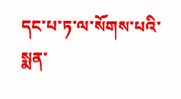དང་པ་ཏ་ལ་སོགས་པའི་སྨན་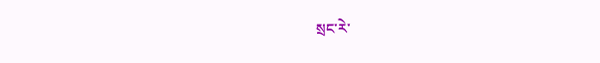སྲང་རེ་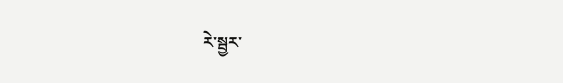རེ་སྦྱར་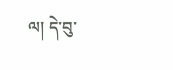ལ། དེ་བུ་